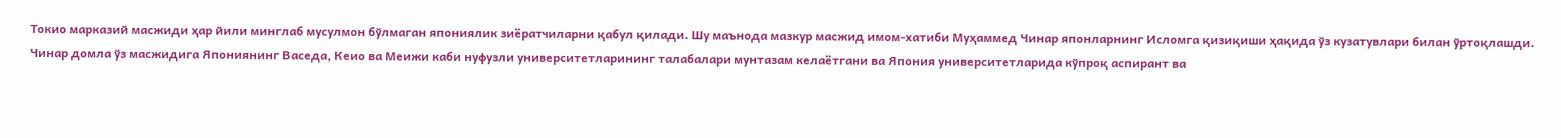Токио марказий масжиди ҳар йили минглаб мусулмон бўлмаган япониялик зиёратчиларни қабул қилади. Шу маънода мазкур масжид имом-хатиби Муҳаммед Чинар японларнинг Исломга қизиқиши ҳақида ўз кузатувлари билан ўртоқлашди.
Чинар домла ўз масжидига Япониянинг Васеда, Кеио ва Меижи каби нуфузли университетларининг талабалари мунтазам келаётгани ва Япония университетларида кўпроқ аспирант ва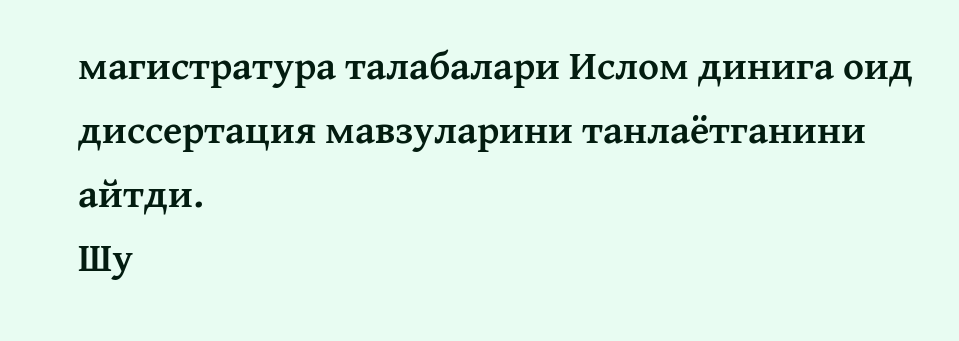магистратура талабалари Ислом динига оид диссертация мавзуларини танлаётганини айтди.
Шу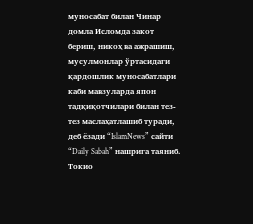муносабат билан Чинар домла Исломда закот бериш, никоҳ ва ажрашиш, мусулмонлар ўртасидаги қардошлик муносабатлари каби мавзуларда япон тадқиқотчилари билан тез-тез маслаҳатлашиб туради, деб ёзади “IslamNews” сайти “Daily Sabah” нашрига таяниб.
Токио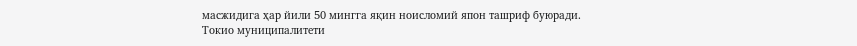масжидига ҳар йили 50 мингга яқин ноисломий япон ташриф буюради.
Токио муниципалитети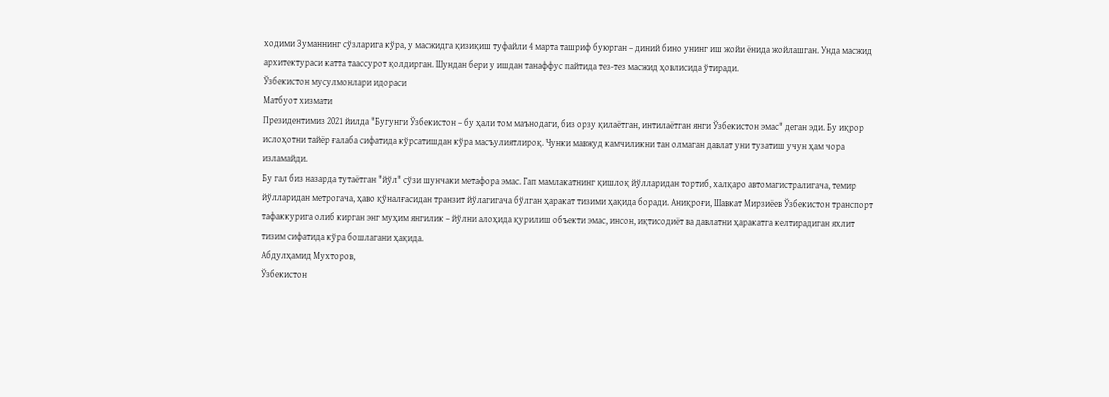ходими Зуманнинг сўзларига кўра, у масжидга қизиқиш туфайли 4 марта ташриф буюрган – диний бино унинг иш жойи ёнида жойлашган. Унда масжид архитектураси катта таассурот қолдирган. Шундан бери у ишдан танаффус пайтида тез-тез масжид ҳовлисида ўтиради.
Ўзбекистон мусулмонлари идораси
Матбуот хизмати
Президентимиз 2021 йилда "Бугунги Ўзбекистон – бу ҳали том маънодаги, биз орзу қилаётган, интилаётган янги Ўзбекистон эмас" деган эди. Бу иқрор ислоҳотни тайёр ғалаба сифатида кўрсатишдан кўра масъулиятлироқ. Чунки мавжуд камчиликни тан олмаган давлат уни тузатиш учун ҳам чора изламайди.
Бу гал биз назарда тутаётган "йўл" сўзи шунчаки метафора эмас. Гап мамлакатнинг қишлоқ йўлларидан тортиб, халқаро автомагистралигача, темир йўлларидан метрогача, ҳаво қўналғасидан транзит йўлагигача бўлган ҳаракат тизими ҳақида боради. Аниқроғи, Шавкат Мирзиёев Ўзбекистон транспорт тафаккурига олиб кирган энг муҳим янгилик – йўлни алоҳида қурилиш объекти эмас, инсон, иқтисодиёт ва давлатни ҳаракатга келтирадиган яхлит тизим сифатида кўра бошлагани ҳақида.
Абдулҳамид Мухторов,
Ўзбекистон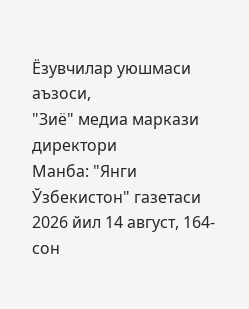Ёзувчилар уюшмаси аъзоси,
"Зиё" медиа маркази директори
Манба: "Янги Ўзбекистон" газетаси 2026 йил 14 август, 164-сон